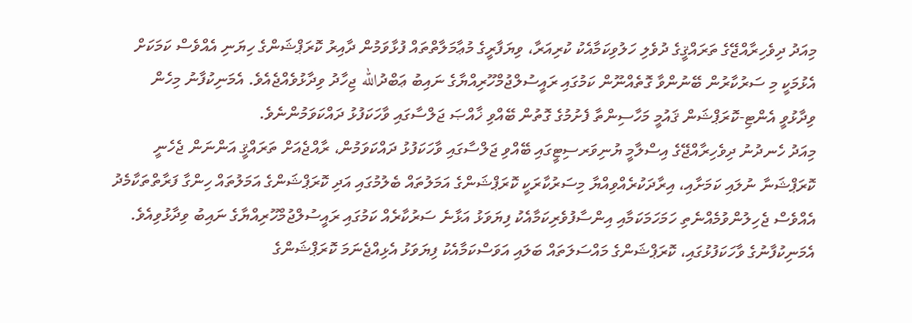މިއަދު ދިވެހިރާއްޖޭގެ ތަރައްޤީގެ ދުވެލި ހަލުވިކަމާއެކު ކުރިއަރާ، ވިޔަފާރީގެ މުޢާމަލާތްތައް ފުޅާވަމުން ދާއިރު ކޮރަޕްޝަންގެ ހިޔަނި އެއްވެސް ކަމަކަށް އެޅުމަކީ މި ސަރުކާރުން ބޭނުންވާ ގޮތެއްނޫން ކަމުގައި ރައީސުލްޖުމްހޫރިއްޔާގެ ނައިބު ޢަބްދުالله ޖިހާދު ވިދާޅުވެއްޖެއެވެ. އެމަނިކުފާނު މިހެން ވިދާޅުވީ އެންޓި-ކޮރަޕްޝަން ޤައުމީ މަހާސިންތާ ފެށުމުގެ ގޮތުން ބޭއްވި ޚާއްޞަ ޖަލްސާގައި ވާހަކަފުޅު ދައްކަވަމުންނެވެ.
މިއަދު ހެނދުނު ދިވެހިރާއްޖޭގެ އިސްލާމީ ޔުނިވަރސިޓީގައި ބޭއްވި ޖަލްސާގައި ވާހަކަފުޅު ދައްކަވަމުން، ރާއްޖެއަށް ތަރައްޤީ އަންނަން ޖެހެނީ ކޮރަޕްޝަނާ ނުލައި ކަމަށާއި، އިރާދަކުރެއްވިއްޔާ މިސަރުކާރަކީ ކޮރަޕްޝަންގެ އަމަލުތައް ބެލުމުގައި އަދި ކޮރަޕްޝަންގެ އަމަލުތައް ހިންގާ ފަރާތްތަކާމެދު އެއްވެސް ޖެހިލުންވުމެއްނެތި ހަމަހަމަކަމާއި އިންސާފުވެރިކަމާއެކު ފިޔަވަޅު އަޅާނެ ސަރުކާރެއް ކަމުގައި ރައީސުލްޖުމްހޫރިއްޔާގެ ނައިބު ވިދާޅުވިއެވެ.
އެމަނިކުފާނުގެ ވާހަކަފުޅުގައި، ކޮރަޕްޝަންގެ މައްސަލަތައް ބަލައި އަވަސްކަމާއެކު ފިޔަވަޅު އެޅިއްޖެނަމަ ކޮރަޕްޝަންގެ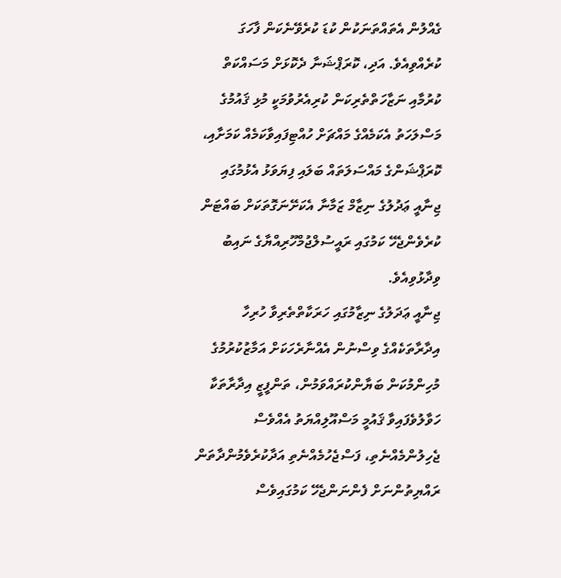ގެއްލުން އެތައްތަނަކުން ކުޑަ ކުރެވޭނެކަން ފާހަގަ ކުރެއްވިއެވެ. އަދި، ކޮރަޕްޝަނާ ދެކޮޅަށް މަސައްކަތް ކުރުމާއި ނަޒާހަތްތެރިކަން ކުރިއެރުވުމަކީ މުޅި ޤައުމުގެ މަސްލަހަތު އެކަމެއްގެ މައްޗަށް ހުއްޓިފައިވާކަމެއް ކަމަށާއި، ކޮރަޕްޝަންގެ މައްސަލަތައް ބަލައި ފިޔަވަޅު އެޅުމުގައި ޖިނާއީ ޢަދުލުގެ ނިޒާމް ޒަމާނާ އެކަށޭނަގޮތަކަށް ބައްޓަން ކުރެވެންޖެހޭ ކަމުގައި ރައީސުލްޖުމްހޫރިއްޔާގެ ނައިބު ވިދާޅުވިއެވެ.
ޖިނާއީ ޢަދަލުގެ ނިޒާމުގައި ހަރަކާތްތެރިވާ ހުރިހާ އިދާރާތަކެއްގެ ވިސްނުން އެއްނާރެހަކަށް އަމާޒުކުރުމުގެ މުހިންމުކަން ބަޔާންކުރައްވަމުން، ތަންފީޒީ އިދާރާތަކާ ހަވާލުވެފައިވާ ޤައުމީ މަސްއޫލިއްޔަތު އެއްވެސް ޖެހިލުންމެއްނެތި، ފަސްޖެހުމެއްނެތި އަދާކުރެވެމުންދާތަން ރައްޔިތުންނަށް ފެންނަންޖެހޭ ކަމުގައިވެސް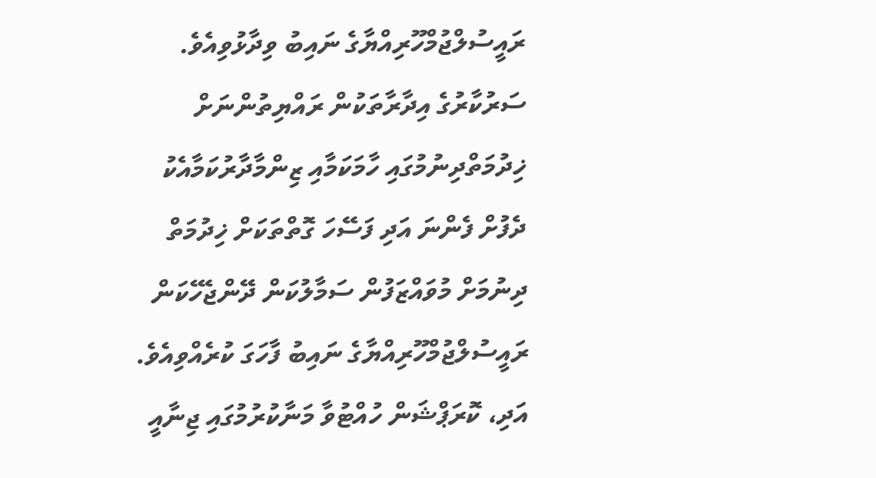ރައީސުލްޖުމްހޫރިއްޔާގެ ނައިބު ވިދާޅުވިއެވެ.
ސަރުކާރުގެ އިދާރާތަކުން ރައްޔިތުންނަށް ޚިދުމަތްދިނުމުގައި ހާމަކަމާއި ޒިންމާދާރުކަމާއެކު ދެފުށް ފެންނަ އަދި ފަސޭހަ ގޮތްތަކަށް ޚިދުމަތް ދިނުމަށް މުވައްޒަފުން ސަމާލުކަން ދޭންޖެހޭކަން ރައީސުލްޖުމްހޫރިއްޔާގެ ނައިބު ފާހަގަ ކުރެއްވިއެވެ. އަދި، ކޮރަޕްޝަން ހުއްޓުވާ މަނާކުރުމުގައި ޖިނާއީ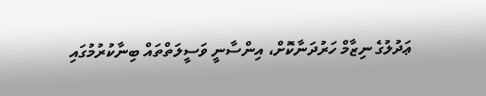ޢަދުލުގެ ނިޒާމް ހަރުދަނާކޮށް، އިންސާނީ ވަސީލަތްތައް ބިނާކުރުމުގައި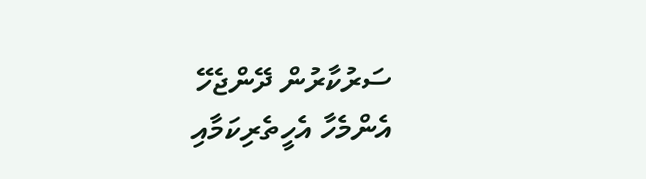ސަރުކާރުން ދޭންޖެހޭ އެންމެހާ އެހީތެރިކަމާއި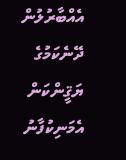އެއްބާރުލުން ދޭނެކަމުގެ ޔަޤީންކަން އެމަނިކުފާނު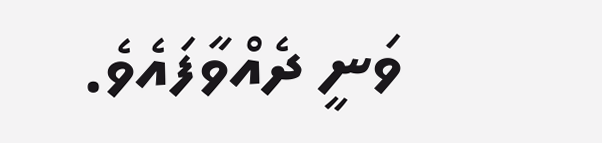ވަނީ ދެއްވާފައެވެ.